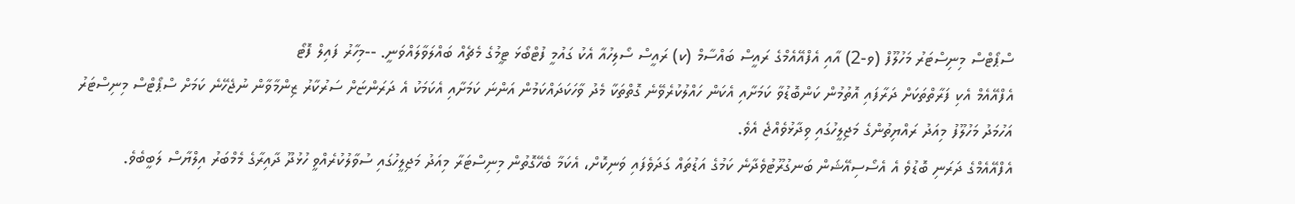ސްޕޯޓްސް މިނިސްޓަރު މަހުލޫފް (ވ-2) އާއި އެފްއޭއެމްގެ ރައީސް ބައްސާމް (ކ) ރައީސް ސޯލިހުއާ އެކު ގައުމީ ފުޓްބޯޅަ ޓީމުގެ މެޗެއް ބައްލަވާލައްވަނީ. --މިހާރު ފައިލް ފޮޓޯ
އެފްއޭއެމް އެކި ފަރާތްތަކަށް ދަރާފައި އޮތުމުން ކަންބޮޑުވާ ކަމަށާއި އެކަން ހައްލުކުރެވޭނެ ގޮތްތަކާ މެދު ވާހަކަދައްކަމުން އަންނަ ކަމަށާއި އެކަމަކު އެ ދަރަންޏަށް ސަރުކާރު ޒިންމާވާން ނުޖެހޭނެ ކަމަށް ސްޕޯޓްސް މިނިސްޓަރު އަހުމަދު މަހުލޫފު މިއަދު ރައްޔިތުންގެ މަޖިލީހުގައި ވިދާޅުވެއްޖެ އެވެ.
އެފްއޭއެމްގެ ދަރަނި ބޮޑުވެ އެ އެސޯސިއޭޝަން ބަނގުރޫޓުވެދާނެ ކަމުގެ އަޑުތައް ގަދަވެފައި ވަނިކޮށް، އެކަމާ ބެހޭގޮތުން މިނިސްޓަރާ މިއަދު މަޖިލީހުގައި ސުވާލުކުރެއްވީ ހުޅުދޫ ދާއިރާގެ މެމްބަރު އިލްޔާސް ލަބީބެވެ.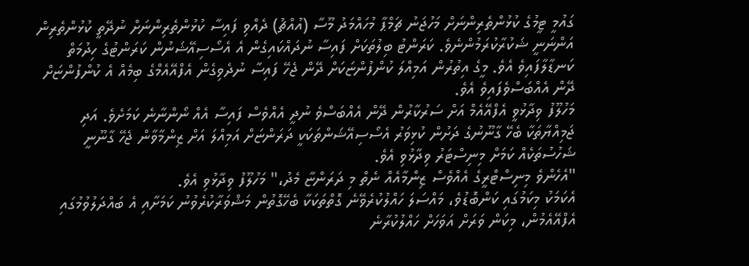ގައުމީ ޓީމުގެ ކުޅުންތެރިންނަށް މަހުޖަނު ޗަމްޕާ މުހައްމަދު މޫސާ (އުއްޗު) ދެއްވި ފައިސާ ކުޅުންތެރިންނަށް ނުދޭތީ ކުޅުންތެރިން އަންނަނީ ޝަކުރާކުރަމުންނެވެ. ކަރަންޓު ބިލުތަކަށް ފައިސާ ނުދައްކައިގެން އެ އެސޯސިއޭޝަނުން ކަރަންޓުގެ ހިދުމަތް ކަނޑާލާފައިވެ އެވެ. މީގެ އިތުރުން އަމިއްލަ ކުންފުންޏަކަށް ދޭން ޖެހޭ ފައިސާ ނުދެވިގެން އެފްއޭއެމްގެ ބިމެއް އެ ކުންފުންޏަށް ދޭން އެއްބަސްވެފައިވެ އެވެ.
މަހުލޫފު ވިދާޅުވީ އެފްއޭއެމް އަށް ސަރުކާރުން ދޭން އެއްބަސްވެ ނުދީ އެއްވެސް ފައިސާ އެއް ނޯންނާނެ ކަމަށެވެ. އަދި ޖަމިއްޔާތަކާ ބެހޭ ގާނޫނުގެ ދަށުން ކުޅިވަރު އެސޯސިއޭޝަންތަކަކީ ދަރަންޏަށް އަމިއްލަ އަށް ޒިންމާވާން ޖެހޭ ގާނޫނީ ޝަހުސުތަކެއް ކަމަށް މިނިސްޓަރު ވިދާޅުވި އެވެ.
"އެހެންވެ މިނިސްޓްރީގެ އެއްވެސް ޒިންމާއެއް ނެތް މި ދަރަންޏާ މެދު،" މަހުލޫފު ވިދާޅުވި އެވެ.
އެކަމަކު މިކަމުގައި ކަންބޮޑުވެ، މައްސަލަ ހައްލުކުރެވޭނެ ގޮތްތަކަކާ ބެހޭގޮތުން މަޝްވަރާކުރެވުނު ކަމަށާއި އެ ބައްދަލުވުމުގައި އެފްއޭއެމުން، މިކަން ވަރަށް އަވަހަށް ހައްލުކުރާނެ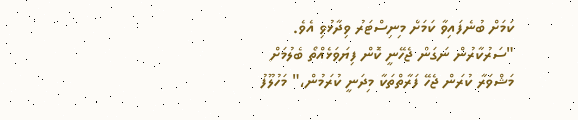ކަމަށް ބުނެފައިވާ ކަމަށް މިނިސްޓަރު ވިދާޅުވި އެވެ.
"ސަރުކާރުން ނަގަން ޖެހޭނީ ކޮން ފިޔަވަޅެއްތޯ ބެލުމަށް މަޝްވަރާ ކުރަން ޖެހޭ ފަރާތްތަކާ މިދަނީ ކުރަމުން،" މަހުލޫފު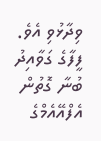ވިދާޅުވި އެވެ.
ފީފާގެ ގަވާއިދު ބުނާ ގޮތުން އެފްއޭއެމްގެ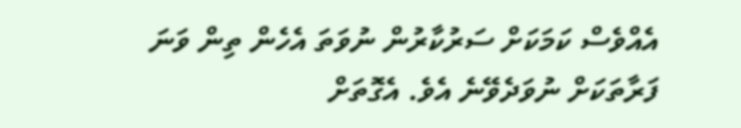އެއްވެސް ކަމަކަށް ސަރުކާރުން ނުވަތަ އެހެން ތިން ވަނަ ފަރާތަކަށް ނުވަދެވޭނެ އެވެ. އެގޮތަށް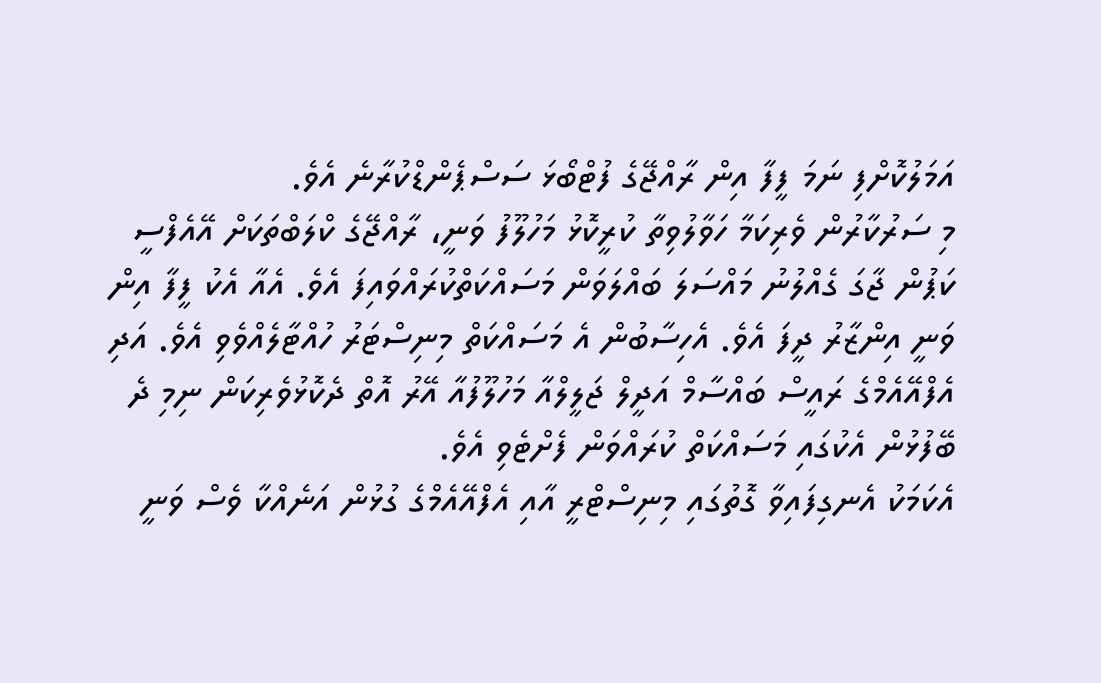އަމަލުކޮށްފި ނަމަ ފީފާ އިން ރާއްޖޭގެ ފުޓްބޯޅަ ސަސްޕެންޑްކުރާނެ އެވެ.
މި ސަރުކާރުން ވެރިކަމާ ހަވާލުވިތާ ކުރީކޮޅު މަހުލޫފު ވަނީ، ރާއްޖޭގެ ކްލަބްތަކަށް އޭއެފްސީ ކަޕުން ޖާގަ ގެއްލުނު މައްސަލަ ބައްލަވަން މަސައްކަތްކުރައްވައިފަ އެވެ. އެއާ އެކު ފީފާ އިން ވަނީ އިންޒާރު ދީފަ އެވެ. އެހިސާބުން އެ މަސައްކަތް މިނިސްޓަރު ހުއްޓާލެއްވެވި އެވެ. އަދި އެފްއޭއެމްގެ ރައީސް ބައްސާމް އަދީލް ޖަލީލްއާ މަހުލޫފުއާ އޭރު އޮތް ދެކޮޅުވެރިކަން ނިމި ދެ ބޭފުޅުން އެކުގައި މަސައްކަތް ކުރައްވަން ފެށްޓެވި އެވެ.
އެކަމަކު އެނގިފައިވާ ގޮތުގައި މިނިސްޓްރީ އާއި އެފްއޭއެމްގެ ގުޅުން އަނެއްކާ ވެސް ވަނީ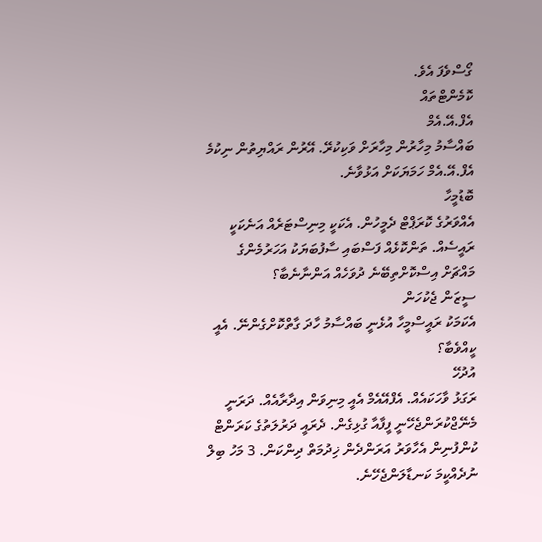ގޯސްވެފަ އެވެ.
ކޮމެންޓްތައް
އެފް.އޭ.އެމް
ބައްސާމު މިހާރުން މިހާރަށް ވަކިކުރޭ. އޭރުން ރައްޔިތުން ނިކުމެ އެފް.އޭ.އެމް ހަމަޔަކަށް އަޅުވާނެ.
ބޮޑުމީހާ
އެއްވަރުގެ ކޮރަޕްޓް ދެމީހުން. އެކަކީ މިނިސްޓަރެއް އަނެކަކީ ރައީސެއް. ތަންކޮޅެއް ފަސްބައި ސާފުބަޔަކު އަހަރުމެންގެ މައްޗަށް އިސްކޮށްތިބޭނެ ދުވަހެއް އަންނާނެބާ؟
ސީޒަން ޖެކުހަން
އެކަމަކު ރައީސްމީހާ އުޅެނީ ބައްސާމު ހާދަ ގާތްކޮށްގެންނޭ. އެއީ ކީއްވެބާ؟
އުދުހޭ
ރަގަޅު ވާހަކައެއް. އެފްއޭއެމް އެއީ މިނިވަން އިދާރާއެއް. ދަރަނީ މެނޭޖްކުރަންޖެހޭނީ ފީފާއާ ގުޅިގެން. ދެރައީ ދަރުލަތުގެ ކަރަންޓް ކުންފުނިން އެހާވަރު އަރަންދެން ޚިދުމަތް ދިންކަން. 3 މަހު ބިލް ނުދެއްކީމަ ކަނޑާލަންޖެހޭނެ.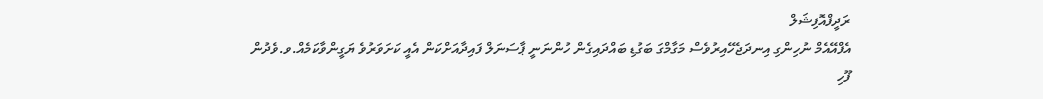ރަދީފްއޮފިޝަލް
އެފްއޭއެމް ނުހިންގި އިނދަޖެހޭއިރުވެސް މަގާމްގަ ބަގުޑި ބައްދައިގެން ހުންނަނީ ޕާސަނަލް ފައިދާއަށްކަން އެއީ ކަށަވަރުވެ ޔަގީންވާކަމެއް.ވ.ވެދުން
ފޫހި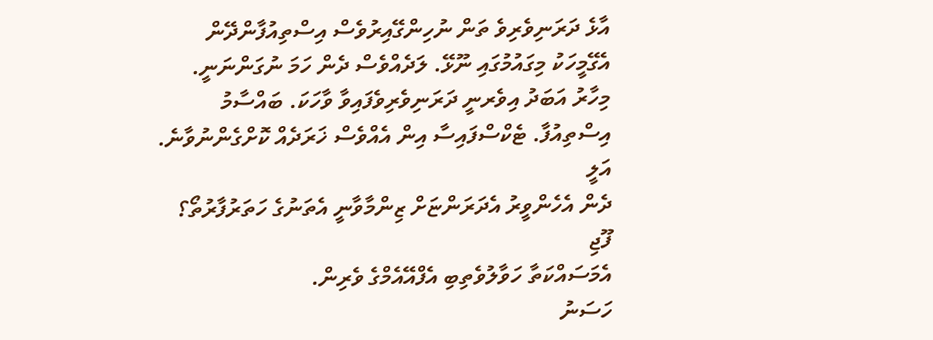އާޅެ ދަރަނިވެރިވެ ތަން ނުހިންގޭއިރުވެސް އިސްތިއުފާންދޭން އެގޭމީހަކު މިގައުމުގައި ނޫޅޭ. ލަދެއްވެސް ދެން ހަމަ ނުގަންނަނީ. މިހާރު އަބަދު އިވެރނީ ދަރަނިވެރިވެފައިވާ ވާހަކަ. ބައްސާމު އިސްތިއުފާ. ޓެކްސްފައިސާ އިން އެއްވެސް ޚަރަދެއް ކޮށްގެންނުވާނެ.
އަލީ
ދެން އެހެންވީރު އެދަރަންޏަށް ޒިންމާވާނީ އެތަނުގެ ހަތަރުފާރުތޯ؟
ފޫޖި
އެމަސައްކަތާ ހަވާލުވެތިބި އެފްއޭއެމްގެ ވެރިން.
ހަސަނު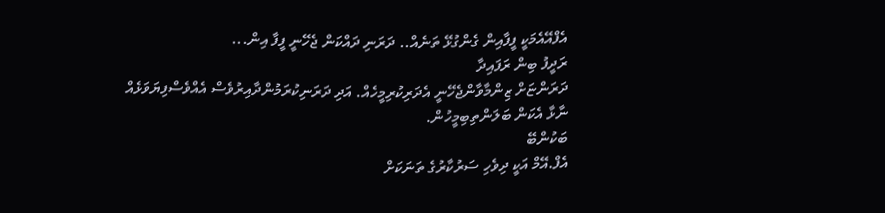އެފްއޭއެމަކީ ފީފާއިން ގެންގުޅޭ ތަނެއް.. ދަރަނި ދައްކަން ޖެހޭނީ ފީފާ އިން...
ރަދީފު ބިން ރަފައިދާ
ދަރަންޏަށް ޒިންމާވާންޖެހޭނީ އެދަރިކުރިމީހެއް. އަދި ދަރަނިކުރަމުންދާއިރުވެސް އެއްވެސްފިޔަވަޅެއް ނާޅާ އެކަން ބަލަންތިބިމީހުން.
ބަކުންބޭ
އެފް.އޭމް އަކީ ދިވެހި ސަރުކާރުގެ ތަނަކަށް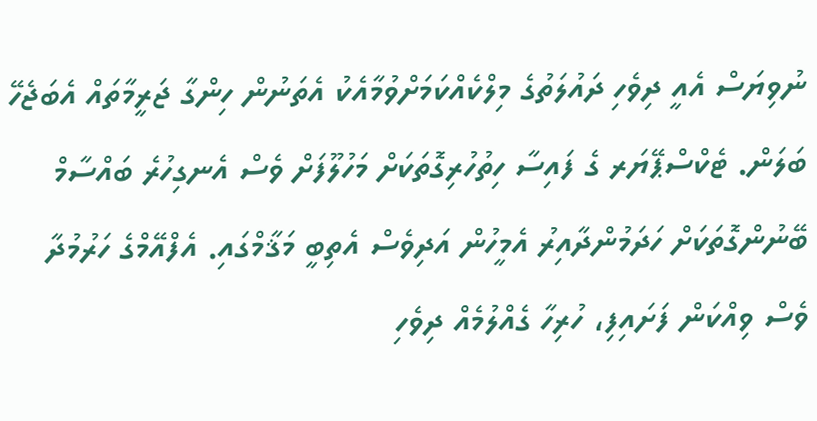ނުވިޔަސް އެއީ ދިވެހި ދައުލަތުގެ މިލްކެއްކަމަށްވުމާއެކު އެތަނުން ހިންގާ ޖަރީމާތައް އެބަޖެހޭ ބަލަން. ޓެކްސްޕޭޔަރ ގެ ފައިސާ ހިތުހުރިގޮތަކަށް މަހުލޫފަށް ވެސް އެނގިހުރެ ބައްސާމް ބޭނުންގޮތަކަށް ހަދަމުންދާއިރު އެމީހުން އަދިވެސް އެތިބީ މަޤާމްގައި. އެފްއޭމްގެ ހަރުމުދާ ވެސް ވިއްކަން ފަށައިފި، ހުރިހާ ގެއްލުމެއް ދިވެހި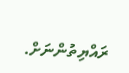ރައްޔިތުންނަށް.